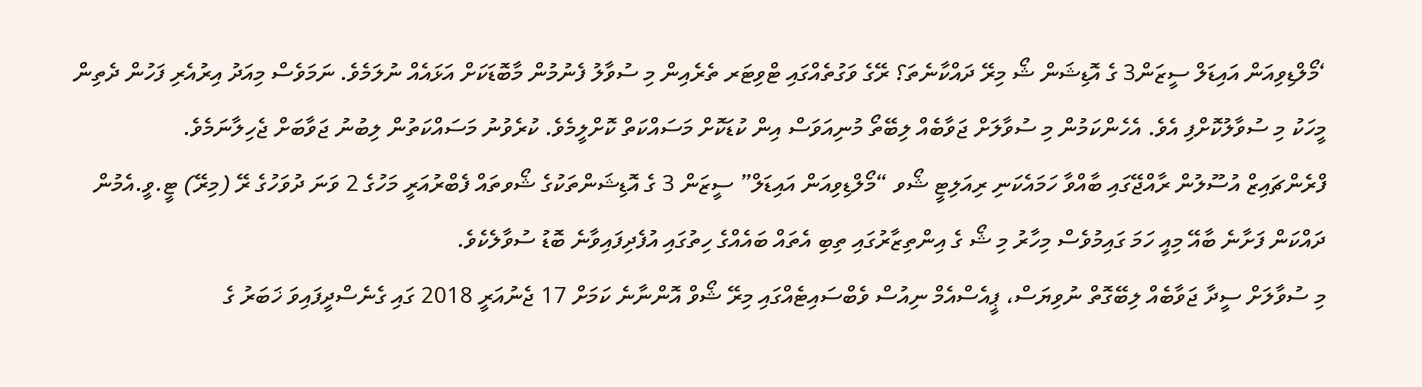‘މޯލްޑިވިއަން އައިޑަލް ސީޒަން3 ގެ އޮޑިޝަން ޝޯ މިރޭ ދައްކާނެތަ؟ ރޭގެ ވަގުތެއްގައި ޓްވިޓަރ ތެރެއިން މި ސުވާލު ފެނުމުން މާބޮޑަކަށް އަޅައެއް ނުލަމެވެ. ނަމަވެސް މިއަދު އިރުއެރި ފަހުން ދެތިން މީހަކު މި ސުވާލުކޮށްފި އެވެ. އެހެންކަމުން މި ސުވާލަށް ޖަވާބެއް ލިބޭތޯ މުނިއަވަސް އިން ކުޑަކޮށް މަސައްކަތް ކޮށްލީމެވެ. ކުރެވުނު މަސައްކަތުން ލިބުނު ޖަވާބަށް ޖެހިލާނަމެވެ.
ފްރެންޗައިޒް އުސޫލުން ރާއްޖޭގައި ބާއްވާ ހަމައެކަނި ރިއަލިޓީ ޝޯވ “މޯލްޑިވިއަން އައިޑަލް” ސީޒަން 3 ގެ އޮޑިޝަންތަކުގެ ޝޯވތައް ފެބްރުއަރީ މަހުގެ 2 ވަނަ ދުވަހުގެ ރޭ (މިރޭ) ޓީ.ވީ.އެމުން ދައްކަން ފަށާނެ ބާއޭ މިއީ ހަމަ ގައިމުވެސް މިހާރު މި ޝޯ ގެ އިންތިޒާރުގައި ތިބި އެތައް ބައެއްގެ ހިތުގައި އުފެދިފައިވާނެ ބޮޑު ސުވާލެކެވެ.
މި ސުވާލަށް ސީދާ ޖަވާބެއް ލިބޭގޮތް ނުވިޔަސް، ޕީއެސްއެމް ނިއުސް ވެބްސައިޓެއްގައި މިރޭ ޝޯވް އޮންނާނެ ކަމަށް 17 ޖެނުއަރީ 2018 ގައި ގެނެސްދީފައިވަ ޚަބަރު ގެ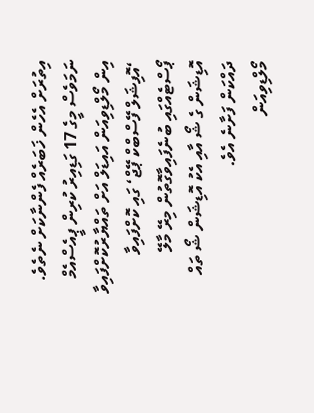އިތުރަށް އެހެން ޚަބަރެއް ފެންނާކަށް ނެތެވެ. ނަމަވެސް މީގެ 17 ގަޑިއިރު ކުރިން ޕީއެސްއެމް އިން މޯލްޑިވިއަން އައިޑަލް އަށް ތައްޔާރުކޮށްފައިވާ ‘އޮފިޝަލް ފޭސްބްކް ޕޭޖް‘ ގައި ކޮށްފައިވާ ޕޯސްޓެއްގައި ބުނެފައިވާގޮތުން މިރޭ މާލޭ އޮޑިޝަން ގެ ޝޯ އާއި އެކު އޮޑިޝަން ޝޯ ތައް ދައްކަން ފަށާނެ އެވެ.
މޯލްޑިވިއަން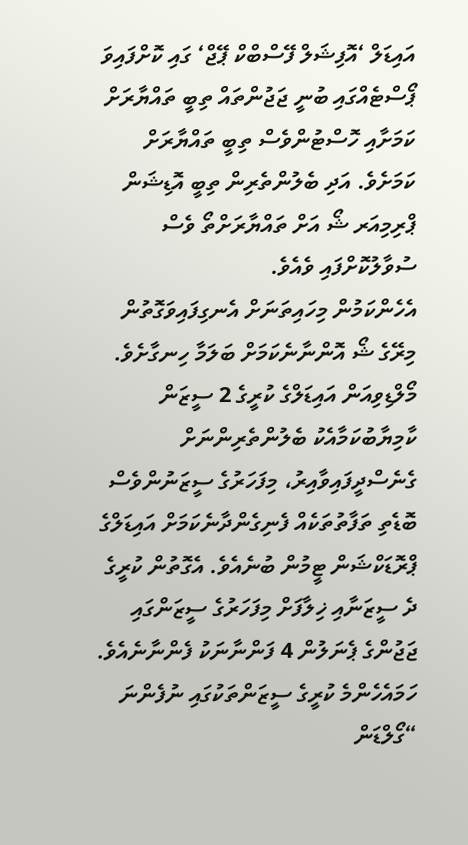އައިޑަލް ‘އޮފިޝަލް ފޭސްބްކް ޕޭޖް‘ ގައި ކޮށްފައިވަ ޕޯސްޓެއްގައި ބުނީ ޖަޖުންތައް ތިބީ ތައްޔާރަށް ކަމަށާއި ހޮސްޓުންވެސް ތިބީ ތައްޔާރަށް ކަމަށެވެ. އަދި ބެލުންތެރިން ތިބީ އޮޑިޝަން ޕްރިމިއަރ ޝޯ އަށް ތައްޔާރަށްތޯ ވެސް ސުވާލުކޮށްފައި ވެއެވެ.
އެހެންކަމުން މިހައިތަނަށް އެނގިފައިވަގޮތުން މިރޭގެ ޝޯ އޮންނާނެކަމަށް ބަލަމާ ހިނގާށެވެ.
މޯލްޑިވިއަން އައިޑަލްގެ ކުރީގެ 2 ސީޒަން ކާމިޔާބުކަމާއެކު ބެލުންތެރިންނަށް ގެނެސްދީފައިވާއިރު، މިފަހަރުގެ ސީޒަނުންވެސް ބޮޑެތި ތަފާތުތަކެއް ފެނިގެންދާނެކަމަށް އައިޑަލްގެ ޕްރޮޑަކްޝަން ޓީމުން ބުނެއެވެ. އެގޮތުން ކުރީގެ ދެ ސީޒަނާއި ޚިލާފަށް މިފަހަރުގެ ސީޒަންގައި ޖަޖުންގެ ޕެނަލުން 4 ފަންނާނަކު ފެންނާނެއެވެ. ހަމައެހެންމެ ކުރީގެ ސީޒަންތަކުގައި ނުފެންނަ “ގޯލްޑަން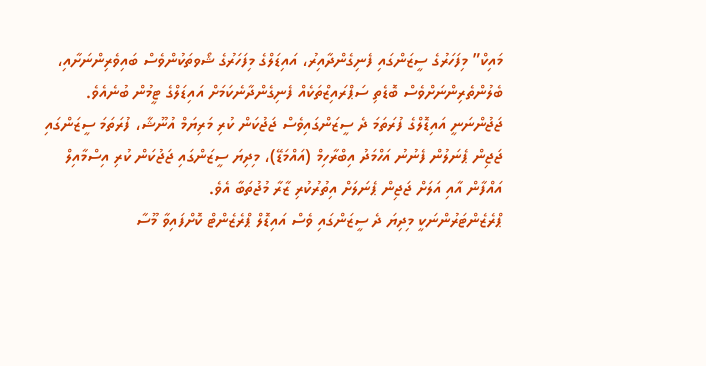މައިކް” މިފަހަރުގެ ސީޒަންގައި ފެނިގެންދާއިރު، އައިޑަލްގެ މިފަހަރުގެ ޝޯވތަކުންވެސް ބައިވެރިންނަށާއި، ބެލުންތެރިންނަށްވެސް ބޮޑެތި ސަޕްރައިޒްތަކެއް ފެނިގެންދާނެކަމަށް އައިޑަލްގެ ޓީމުން ބުނެއެވެ.
ޖަޖުންނަނީ އައިޑޮލްގެ ފުރަތަމަ ދެ ސީޒަންގައިވެސް ޖަޖުކަން ކުރި މަރިޔަމް އުނޫޝާ، ފުރަތަމަ ސީޒަންގައި ޖަޖިން ޕެނަލުން ފެނުނު އަހްމަދު އިބްރާހިމް (އައްމަޑޭ)، މިދިޔަ ސީޒަންގައި ޖަޖުކަން ކުރި އިސްމާއިލް އައްފާން އާއި އަލަށް ޖަޖިން ޕެނަލަށް އިތުރުކުރި ޒާރާ މުޖުތަބާ އެވެ.
ޕްރެޒެންޓަރުންނަކީ މިދިޔަ ދެ ސީޒަންގައި ވެސް އައިޑޮލް ޕްރެޒެންޓް ކޮށްފައިވާ މޫސާ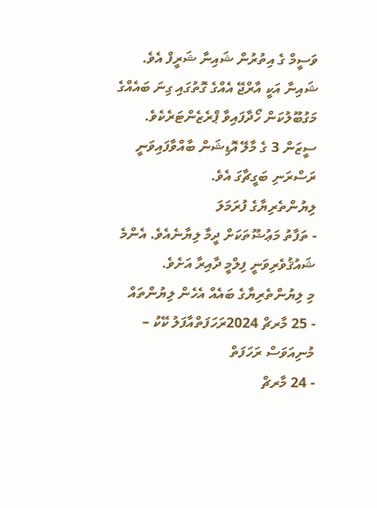ވަސީމް ގެ އިތުރުން ޝައިނާ ޝަރީފް އެވެ. ޝައިނާ އަކީ އާރްޖޭ އެއްގެ ގޮތުގައި ގިނަ ބައެއްގެ މަގުބޫލުކަން ހޯދާފައިވާ ޕްރެޒެންޓަރެކެވެ.
ސީޒަން 3 ގެ މާލޭ އޮޑިޝަން ބާއްވާފައިވަނީ ރަސްރަނި ބަގީޗާގަ އެވެ.
ލިޔުންތެރިޔާގެ ފުރަމަލަ
- ތަފާތު މަޢުޟޫތަކަށް ދީމާ ލިޔާނެއެވެ. އެންމެ ޝައުޤުވެރިވަނީ ފިލްމީ ދާއިރާ އަށެވެ.
މި ލިޔުންތެރިޔާގެ ބައެއް އެހެން ލިޔުންތައް
- 25 މާރޗް 2024ރަހަފަތްއާފަލު ކޭކު – މުނިއަވަސް ރަހަފަތް
- 24 މާރޗް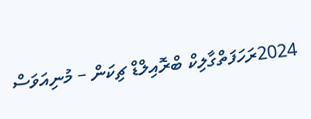2024ރަހަފަތްގާލިކް ބްރޮއިލްޑް ޗިކަން – މުނިއަވަސް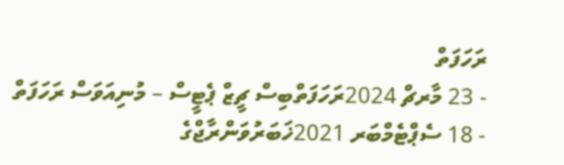ރަހަފަތް
- 23 މާރޗް 2024ރަހަފަތްބިސް ޗީޒް ޕެޓީސް – މުނިއަވަސް ރަހަފަތް
- 18 ސެޕްޓެމްބަރ 2021ޚަބަރުވަންރާޖްގެ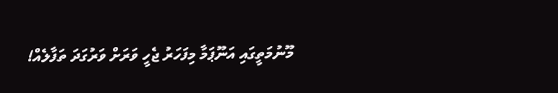މޫނުމަތީގައި އަނޫޕަމާ މިފަހަރު ޖެހީ ވަރަށް ވަރުގަދަ ތަފާލެއް!